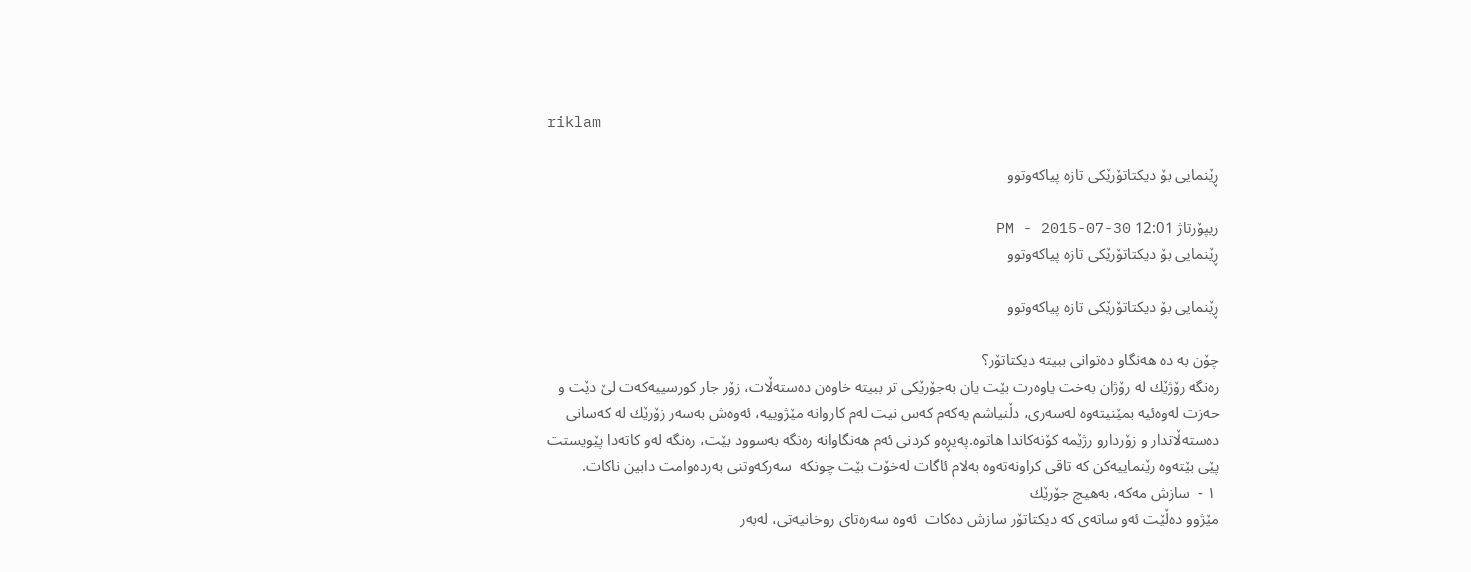riklam

ڕێنمایی بۆ دیكتاتۆرێكی تازه‌ پیاكه‌وتوو

ریپۆرتاژ‌ 12:01 PM - 2015-07-30
ڕێنمایی بۆ دیكتاتۆرێكی تازه‌ پیاكه‌وتوو

ڕێنمایی بۆ دیكتاتۆرێكی تازه‌ پیاكه‌وتوو

چۆن به‌ ده‌ هه‌نگاو ده‌توانی ببیته‌ دیكتاتۆر؟
ره‌نگه‌ رۆژێك له‌ رۆژان به‌خت یاوه‌رت بێت یان به‌جۆرێكی تر ببیته‌ خاوه‌ن ده‌سته‌ڵات، زۆر جار كورسییه‌كه‌ت لێ دێت و حه‌زت له‌وه‌ئیه‌ بمێنیته‌وه‌ له‌سه‌ری، دڵنیاشم یه‌كه‌م كه‌س نیت له‌م كاروانه‌ مێژوییه‌، ئه‌وه‌ش به‌سه‌ر زۆرێك له‌ كه‌سانی ده‌سته‌ڵاتدار و زۆردارو رژێمه‌ كۆنه‌كاندا هاتوه‌.په‌یڕه‌و كردنی ئه‌م هه‌نگاوانه‌ ره‌نگه‌ به‌سوود بێت، ره‌نگه‌ له‌و كاته‌دا پێویستت پێی بێته‌وه‌ رێنماییه‌كن كه‌ تاقی كراونه‌ته‌وه‌ به‌لام ئاگات له‌خۆت بێت چونكه‌  سه‌ركه‌وتنی به‌رده‌وامت دابین ناكات.
 ١ -  سازش مه‌كه‌، به‌هیچ جۆرێك
مێژوو ده‌ڵێت ئه‌و ساته‌ی كه‌ دیكتاتۆر سازش ده‌كات  ئه‌وه‌ سه‌ره‌تای روخانیه‌تی، له‌به‌ر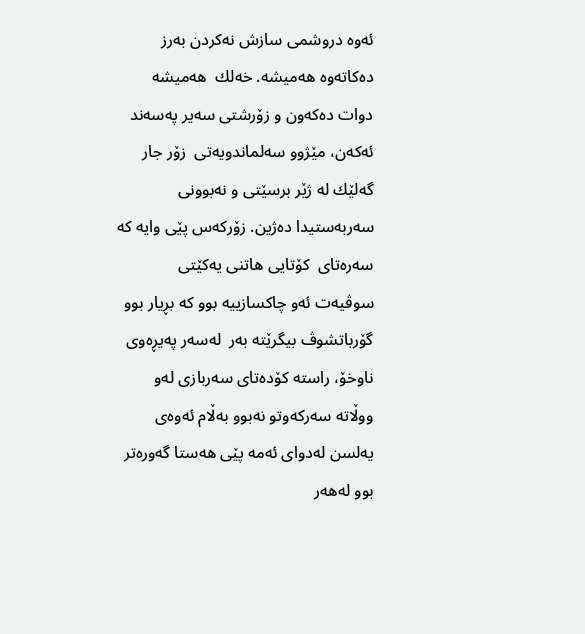ئه‌وه‌ دروشمی سازش نه‌كردن به‌رز ده‌كاته‌وه‌ هه‌میشه‌. خه‌لك  هه‌میشه‌ دوات ده‌كه‌ون و زۆرشتی سه‌یر په‌سه‌ند ئه‌كه‌ن، مێژوو سه‌لماندویه‌تی  زۆر جار گه‌لێك له‌ ژێر برسێتی و نه‌بوونی سه‌ربه‌ستیدا ده‌ژین. زۆركه‌س پێی وایه‌ كه‌ سه‌ره‌تای  كۆتایی هاتنی یه‌كێتی سوڤیه‌ت ئه‌و چاكسازییه‌ بوو كه‌ بڕیار بوو گۆرباتشوڤ بیگرێته‌ به‌ر  له‌سه‌ر په‌یڕه‌وی ناوخۆ، راسته‌ كۆده‌تای سه‌ربازی له‌و ووڵاته‌ سه‌ركه‌وتو نه‌بوو به‌ڵام ئه‌وه‌ی یه‌لسن له‌دوای ئه‌مه‌ پێی هه‌ستا گه‌وره‌تر بوو له‌هه‌ر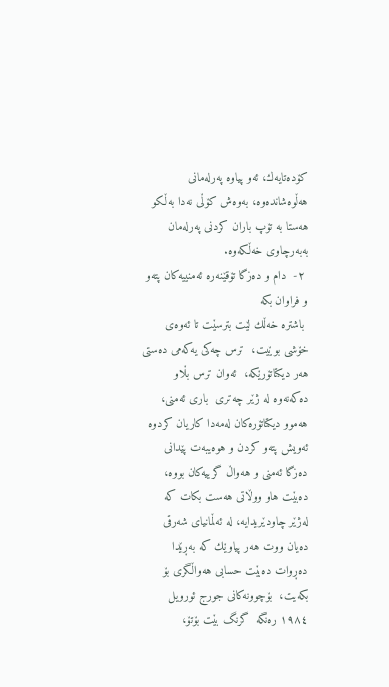كۆده‌تایه‌ك، ئه‌و پیاوه‌ په‌رله‌مانی هه‌ڵوه‌شانده‌وه‌، به‌وه‌ش كۆڵی نه‌دا به‌ڵكو هه‌ستا به‌ تۆپ باران كردنی په‌رله‌مان به‌به‌رچاوی خه‌ڵكه‌وه‌.
 ٢-  دام و ده‌زگا تۆقێنه‌ره‌ ئه‌منییه‌كان پته‌و و فراوان بكه‌
 باشتره‌ خه‌ڵك لێت بترسێت تا ئه‌وه‌ی خۆشی بوێیت،  ترس چه‌كی یه‌كه‌می ده‌ستی هه‌ر دیكتاتۆرێكه‌،  ئه‌وان ترس بڵاو ده‌كه‌نه‌وه‌ له‌ ژێر چه‌تری  باری ئه‌منی، هه‌موو دیكتاتۆره‌كان له‌مه‌دا كاریان كردوه‌ ئه‌ویش پته‌و كردن و هوه‌یبه‌ت پێدانی ده‌زگا ئه‌منی و هه‌واڵ گرییه‌كان بووه‌، ده‌بێت هاو ووڵاتی هه‌ست بكات كه‌ له‌ژێر چاودێریدایه‌، له‌ ئه‌ڵمانیای شه‌رقی ده‌یان ووت هه‌ر پیاوێك كه‌ به‌ڕێدا ده‌ڕوات ده‌بێت حسابی هه‌واڵگری بۆ بكه‌یت،  بۆچوونه‌كانی جورج ئورویل ١٩٨٤ ره‌نگه‌  گرنگ بێت بۆتۆ،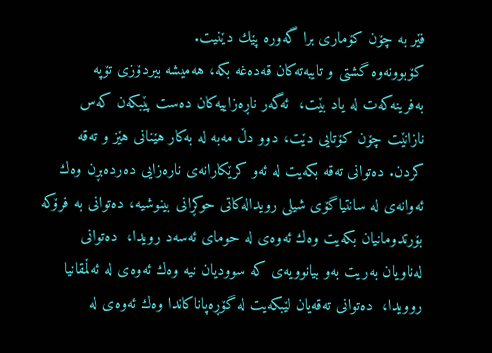فێر به‌ چۆن كۆماری برا گه‌وره‌ پێك دێنیت.
كۆبوونه‌وه‌ گشتی و تایبه‌ته‌كان قه‌ده‌غه‌ بكه‌، هه‌میشه‌ بیردۆزی تۆپه‌ به‌فرینه‌كه‌ت له‌ یاد بێت،  ئه‌گه‌ر ناڕه‌زاییه‌كان ده‌ست پێبكه‌ن كه‌س نازانێت چۆن كۆتایی دێت، دوو دڵ مه‌به‌ له‌ به‌كار هێنانی هێز و ته‌قه‌ كردن. ده‌توانی ته‌قه‌ بكه‌یت له‌ ئه‌و كرێكارانه‌ی ناره‌زایی ده‌رده‌بڕن وه‌ك ئه‌وانه‌ی له‌ سانتیاگۆی شیلی رویداله‌كاتی حوكڕانی بینوشیه‌، ده‌توانی به‌ فرۆكه‌ بۆرتدومانیان بكه‌یت وه‌ك ئه‌وه‌ی له‌ حومای ئه‌سه‌د رویدا،  ده‌توانی  له‌ناویان به‌ریت به‌و بیانوویه‌ی كه‌ سوودیان نیه‌ وه‌ك ئه‌وه‌ی له‌ ئه‌ڵمقانیا روویدا،  ده‌توانی ته‌قه‌یان لێبكه‌یت له‌ گۆڕه‌پاناكاندا وه‌ك ئه‌وه‌ی له‌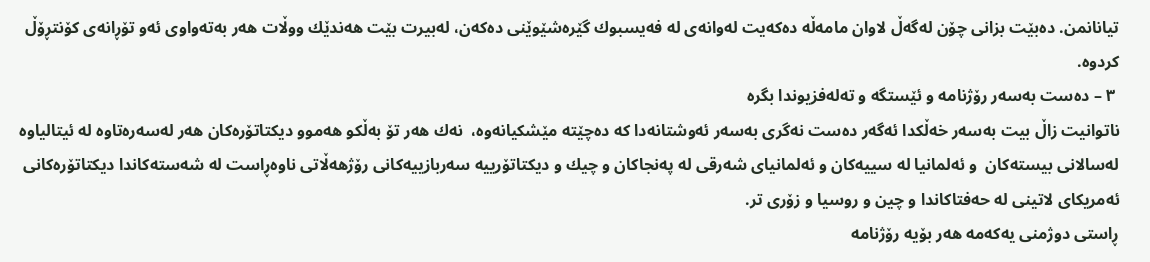تیانانمن. ده‌بێت بزانی چۆن له‌گه‌ڵ لاوان مامه‌ڵه‌ ده‌كه‌یت له‌وانه‌ی له‌ فه‌یسبوك گێره‌شێوێنی ده‌كه‌ن، له‌بیرت بێت هه‌ندێك ووڵات هه‌ر به‌ته‌واوی ئه‌و تۆڕانه‌ی كۆنتڕۆڵ كردوه‌.
 ٣ – ده‌ست به‌سه‌ر رۆژنامه‌ و ئێستگه‌ و ته‌له‌فزیوندا بگره‌
ناتوانیت زاڵ بیت به‌سه‌ر خه‌ڵكدا ئه‌گه‌ر ده‌ست نه‌گری به‌سه‌ر ئه‌وشتانه‌دا كه‌ ده‌چێته‌ مێشكیانه‌وه‌،  نه‌ك هه‌ر تۆ به‌ڵكو هه‌موو دیكتاتۆره‌كان هه‌ر له‌سه‌ره‌تاوه‌ له‌ ئیتالیاوه‌ له‌سالانی بیسته‌كان  و ئه‌لمانیا له‌ سییه‌كان و ئه‌لمانیای شه‌رقی له‌ په‌نجاكان و چیك و دیكتاتۆرییه‌ سه‌ربازییه‌كانی رۆژهه‌ڵاتی ناوه‌ڕاست له‌ شه‌سته‌كاندا دیكتاتۆره‌كانی ئه‌مریكای لاتینی له‌ حه‌فتاكاندا و چین و روسیا و زۆری تر.
ڕاستی دوژمنی یه‌كه‌مه‌ هه‌ر بۆیه‌ رۆژنامه‌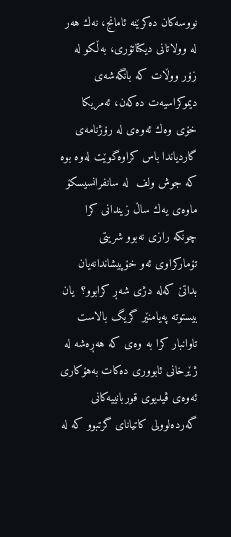نووسه‌كان ده‌كرێنه‌ ئامانج، نه‌ك هه‌ر له‌ وولاتانی دیكتاتۆری، به‌ڵكو له‌ زۆر ووڵات كه‌ بانگه‌شه‌ی دیموكراسیه‌ت ده‌كه‌ن، ئه‌مریكا خۆی وه‌ك ئه‌وه‌ی له‌ رۆژنامه‌ی گاردیاندا باس كراوه‌گوێت له‌وه‌ بوه‌ كه‌ جوش ولف  له‌ سانفرانسیسكۆ ماوه‌ی یه‌ك ساڵ زیندانی كرا چونكه‌ رازی نه‌بوو شریتی تۆماركراوی ئه‌و خۆپیشاندانه‌یان بداتێ كه‌له‌ دژی شه‌ڕ كرابوو؟  یان بیستوته‌ په‌یامنێر گریگ بالاست  تاوانبار كرا به‌ وه‌ی كه‌ هه‌ڕه‌شه‌ له‌ ژێرخانی ئابووری ده‌كات به‌هۆكاری ئه‌وه‌ی ڤیدیوی قوربانییه‌كانی گه‌رده‌لوولی كاتیانای گرتبوو كه‌ له‌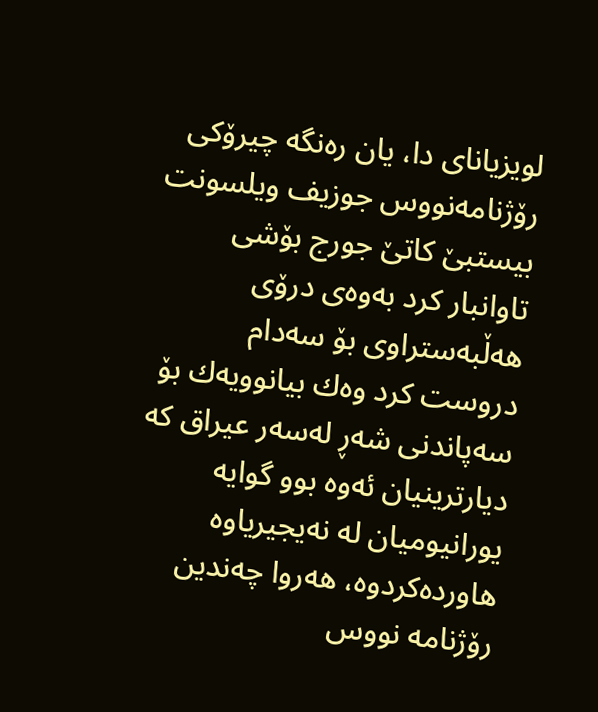لویزیانای دا، یان ره‌نگه‌ چیرۆكی رۆژنامه‌نووس جوزیف ویلسونت بیستبێ كاتێ جورج بۆشی تاوانبار كرد به‌وه‌ی درۆی هه‌ڵبه‌ستراوی بۆ سه‌دام دروست كرد وه‌ك بیانوویه‌ك بۆ سه‌پاندنی شه‌ڕ له‌سه‌ر عیراق كه‌ دیارترینیان ئه‌وه‌ بوو گوایه‌ یورانیومیان له‌ نه‌یجیریاوه‌ هاورده‌كردوه‌، هه‌روا چه‌ندین رۆژنامه‌ نووس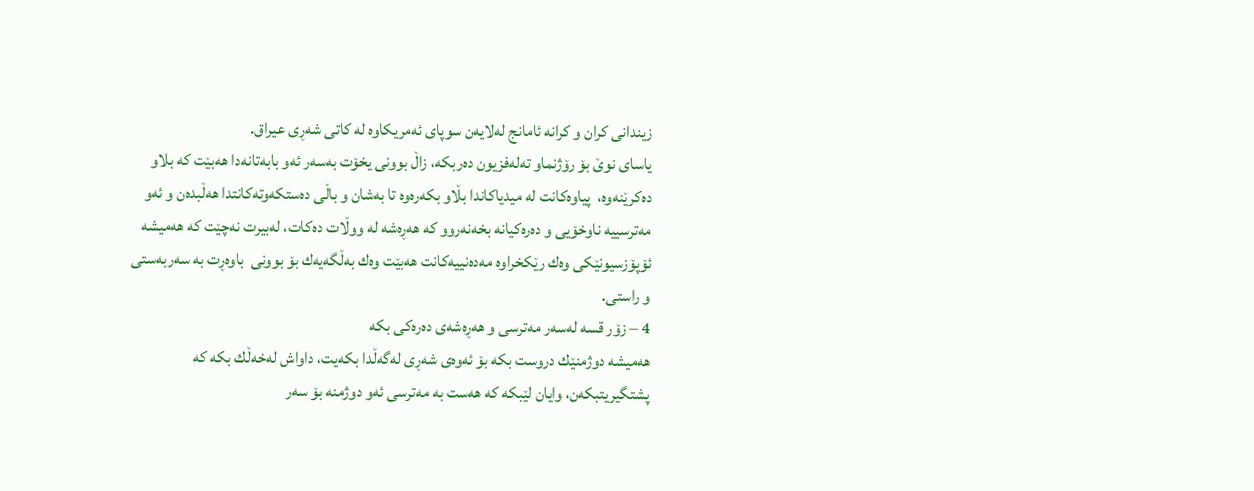زیندانی كران و كرانه‌ ئامانج له‌لایه‌ن سوپای ئه‌مریكاوه‌ له‌ كاتی شه‌ڕی عیراق.
یاسای نوێ بۆ رۆژنماو ته‌له‌فزیون ده‌ربكه‌، زاڵ بوونی یخۆت به‌سه‌ر ئه‌و بابه‌تانه‌دا هه‌بێت كه‌ بلاو ده‌كرێنه‌وه‌،  پیاوه‌كانت له‌ میدیاكاندا بڵاو بكه‌ره‌وه‌ تا به‌شان و باڵی ده‌ستكه‌وته‌كانتدا هه‌ڵبده‌ن و ئه‌و مه‌ترسییه‌ ناوخۆیی و ده‌ره‌كیانه‌ بخه‌نه‌روو كه‌ هه‌ڕه‌شه‌ له‌ ووڵات ده‌كات، له‌بیرت نه‌چێت كه‌ هه‌میشه‌  ئۆپۆزسیونێكی وه‌ك رێكخراوه‌ مه‌ده‌نییه‌كانت هه‌بێت وه‌ك به‌ڵگه‌یه‌ك بۆ بوونی  باوه‌ڕت به‌ سه‌ربه‌ستی و راستی.
4 – زۆر قسه‌ له‌سه‌ر مه‌ترسی و هه‌ڕه‌شه‌ی ده‌ره‌كی بكه‌
هه‌میشه‌ دوژمنێك دروست بكه‌ بۆ ئه‌وه‌ی شه‌ڕی له‌گه‌ڵدا بكه‌یت، داواش له‌خه‌ڵك بكه‌ كه‌ پشتگیریتبكه‌ن، وایان لێبكه‌ كه‌ هه‌ست به‌ مه‌ترسی ئه‌و دوژمنه بۆ سه‌ر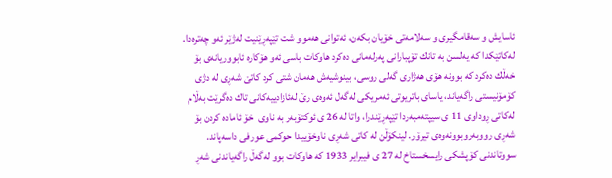ئاسایش و سه‌قامگیری و سه‌لامه‌تی خۆیان‌ بكه‌ن، ئه‌توانی هه‌موو شت تێپه‌ڕێنیت له‌ژێر ئه‌و چه‌تره‌دا. له‌كاتێكدا كه‌ یه‌لسن به‌ تانك تۆپبارانی په‌رله‌مانی ده‌كرد هاوكات باسی ئه‌و هۆكاره‌ ئابووریانه‌ی بۆ خه‌ڵك ده‌كرد كه‌ بوونه‌ هۆی هه‌ژاری گه‌لی روسی، بینوشیه‌ش هه‌مان شتی كرد كاتێ شه‌ڕی له‌ دژی كۆمۆنیستی راگه‌یاند، یاسای باتریوتی ئه‌مریكی له‌گه‌ل ئه‌وه‌ی رێ له‌ئازادییه‌كانی تاك ده‌گرێت به‌ڵام له‌كاتی ڕوداوی 11 ی سیپته‌مبه‌ردا تێپه‌ڕێندرا، واتا له‌ 26 ی ئوكتۆبه‌ر به‌ ناوی  خۆ ئاماده‌ كردن بۆ شه‌ڕی رووبه‌روبوونه‌وه‌ی تیرۆر. لینكۆڵن له‌ كاتی شه‌ڕی ناوخۆییدا حوكمی عورفی داسه‌پاند. سووتاندنی كۆپشكی رایسخستاخ له‌ 27 ی فیبرایر 1933 كه‌ هاوكات بوو له‌گه‌ڵ راگه‌یاندنی شه‌ڕ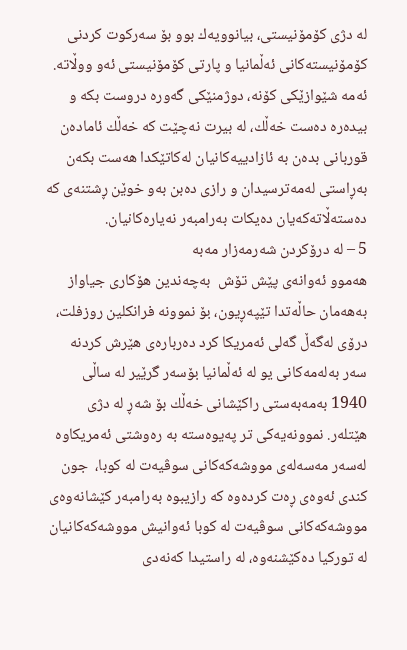له‌ دژی كۆمۆنیستی، بیانوویه‌ك بوو بۆ سه‌ركوت كردنی كۆمۆنیسته‌كانی ئه‌ڵمانیا و پارتی كۆمۆنیستی ئه‌و ووڵاته‌.
ئه‌مه‌ شێوازێكی كۆنه‌، دوژمنێكی گه‌وره‌ دروست بكه‌ و بیده‌ره‌ ده‌ست خه‌ڵك، له‌ بیرت نه‌چێت كه‌ خه‌ڵك ئاماده‌ن قوربانی بده‌ن به‌ ئازادییه‌كانیان له‌كاتێكدا هه‌ست بكه‌ن به‌ڕاستی له‌مه‌ترسیدان و رازی ده‌بن به‌و خوێن ڕشتنه‌ی كه‌ ده‌سته‌ڵاته‌كه‌یان ده‌یكات به‌رامبه‌ر نه‌یاره‌كانیان.
5 – له‌ درۆكردن شه‌رمه‌زار مه‌به‌
هه‌موو ئه‌وانه‌ی پێش تۆش  به‌چه‌ندین هۆكاری جیاواز به‌هه‌مان حاڵه‌تدا تێپه‌ڕیون، بۆ نموونه‌ فرانكلین روزفلت، درۆی له‌گه‌ڵ گه‌لی ئه‌مریكا كرد ده‌رباره‌ی هێرش كردنه‌ سه‌ر به‌له‌مه‌كانی یو له‌ ئه‌ڵمانیا بۆسه‌ر گرێیر له‌ ساڵی 1940 به‌مه‌به‌ستی راكێشانی خه‌ڵك بۆ شه‌ڕ له‌ دژی هێتله‌ر. نموونه‌یه‌كی تر په‌یوه‌سته‌ به‌ ره‌وشتی ئه‌مریكاوه‌ له‌سه‌ر مه‌سه‌له‌ی مووشه‌كه‌كانی سوڤیه‌ت له‌ كوبا،  جون كندی ئه‌وه‌ی ڕه‌ت كرده‌وه‌ كه‌ رازیبوه‌ به‌رامبه‌ر كێشانه‌وه‌ی مووشه‌كه‌كانی سوڤیه‌ت له‌ كوبا ئه‌وانیش مووشه‌كه‌كانیان له‌ تو‌ركیا ده‌كێشنه‌وه، له‌ راستیدا كه‌نه‌دی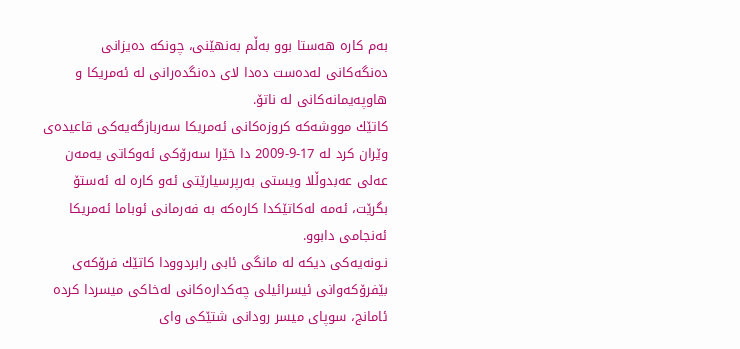به‌م كاره‌ هه‌ستا بوو به‌ڵم به‌نهێنی، چونكه‌ ده‌یزانی ده‌نگه‌كانی له‌ده‌ست ده‌دا لای ده‌نگده‌رانی له‌ ئه‌مریكا و هاوپه‌یمانه‌كانی له‌ ناتۆ.
كاتێك مووشه‌كه‌ كروزه‌كانی ئه‌مریكا سه‌ربازگه‌یه‌كی قاعیده‌ی وێران كرد له‌ 17-9-2009 دا خێرا سه‌رۆكی ئه‌وكاتی یه‌مه‌ن عه‌لی عه‌بدوڵلا ویستی به‌رپرسیارێتی ئه‌و كاره‌ له‌ ئه‌ستۆ بگرێت، ئه‌مه‌ له‌كاتێكدا كاره‌كه‌ به‌ فه‌رمانی ئوباما ئه‌مریكا ئه‌نجامی دابوو.
نـونه‌یه‌كی دیكه‌ له‌ مانگی ئابی رابردوودا كاتێك فرۆكه‌ی بێفرۆكه‌وانی ئیسرائیلی چه‌كداره‌كانی له‌خاكی میسردا كرده‌ ئامانج، سوپای میسر رودانی شتێكی وای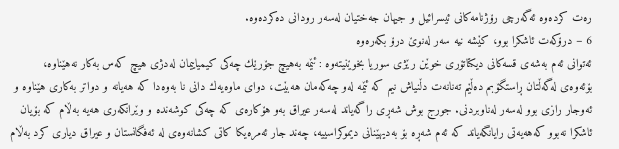ره‌ت كرده‌وه‌ ئه‌گه‌رچی رۆژنامه‌كانی ئیسرائیل و جیهان جه‌ختیان له‌سه‌ر رودانی ده‌كرده‌وه‌.
6 – درۆكه‌ت ئاشكرا بوو، كێشه‌ نیه‌ سه‌ر له‌نوێ درۆ بكه‌ره‌وه‌
ئه‌توانی ئه‌م به‌شه‌ی قسه‌كانی دیكتاتۆری خوێن رێژی سوریا بخوێنیته‌وه‌ : ئێمه‌ به‌هیچ جۆرێك چه‌كی كیمیاییمان له‌دژی هیچ كه‌س به‌كار نه‌هێناوه‌، بۆئه‌وه‌ی له‌گه‌ڵتان ڕاستگۆبم ده‌ڵێم ته‌نانه‌ت دڵنیاش نیم كه‌ ئێمه‌ له‌و چه‌كه‌مان هه‌بێت، دوای ماوه‌یه‌ك دانی نا به‌وه‌دا كه‌ هه‌یانه‌ و دواتر به‌كاری هێناوه‌ و ئه‌وجار رازی بوو له‌سه‌ر له‌ناوبردنی. جورج بوش شه‌ڕی راگه‌یاند له‌سه‌ر عیراق به‌و هۆكاره‌ی كه‌ چه‌كی كوشه‌نده‌ و وێرانكه‌ری هه‌یه‌ به‌ڵام كه‌ بۆیان ئاشكرا نه‌بوو كه‌هه‌یه‌تی رایانگه‌یاند كه‌ ئه‌م شه‌ڕه‌ بۆ به‌دیهێنانی دیموكراسییه‌، چه‌ند جار ئه‌مره‌یكا كاتی كشانه‌وه‌ی له‌ ئه‌فگانستان و عیراق دیاری كرد به‌ڵام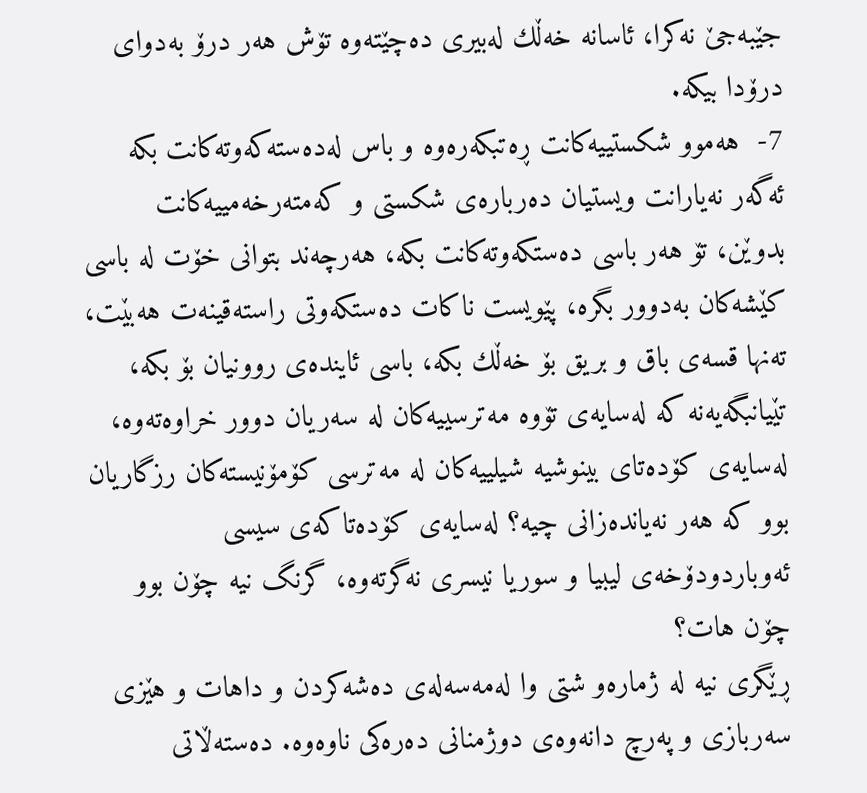جێبه‌جێ نه‌كرا، ئاسانه‌ خه‌ڵك له‌بیری ده‌چێته‌وه‌ تۆش هه‌ر درۆ به‌دوای درۆدا بیكه‌.
7-  هه‌موو شكستییه‌كانت ڕه‌تبكه‌ره‌وه‌ و باس له‌ده‌سته‌كه‌وته‌كانت بكه
ئه‌گه‌ر نه‌یارانت ویستیان ده‌رباره‌ی شكستی و كه‌مته‌رخه‌مییه‌كانت بدوێن، تۆ هه‌ر باسی ده‌ستكه‌وته‌كانت بكه‌، هه‌رچه‌ند بتوانی خۆت له‌ باسی كێشه‌كان به‌دوور بگره‌، پێویست ناكات ده‌ستكه‌وتی راسته‌قینه‌ت هه‌بێت، ته‌نها قسه‌ی باق و بریق بۆ خه‌ڵك بكه‌، باسی ئاینده‌ی روونیان بۆ بكه‌، تێیانبگه‌یه‌نه‌ كه‌ له‌سایه‌ی تۆوه‌ مه‌ترسییه‌كان له‌ سه‌ریان دوور خراوه‌ته‌وه‌، له‌سایه‌ی كۆده‌تای بینوشیه‌ شیلییه‌كان له‌ مه‌ترسی كۆمۆنیسته‌كان رزگاریان بوو كه‌ هه‌ر نه‌یانده‌زانی چیه‌؟ له‌سایه‌ی كۆده‌تاكه‌ی سیسی ئه‌وباردودۆخه‌ی لیبیا و سوریا نیسری نه‌گرته‌وه‌، گرنگ نیه‌ چۆن بوو چۆن هات؟
ڕێگری نیه‌ له‌ ژماره‌و شتی وا له‌مه‌سه‌له‌ی ده‌شه‌كردن و داهات و هێزی سه‌ربازی و په‌رچ دانه‌وه‌ی دوژمنانی ده‌ره‌كی ناوه‌وه‌. ده‌سته‌ڵاتی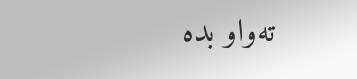ته‌واو بده‌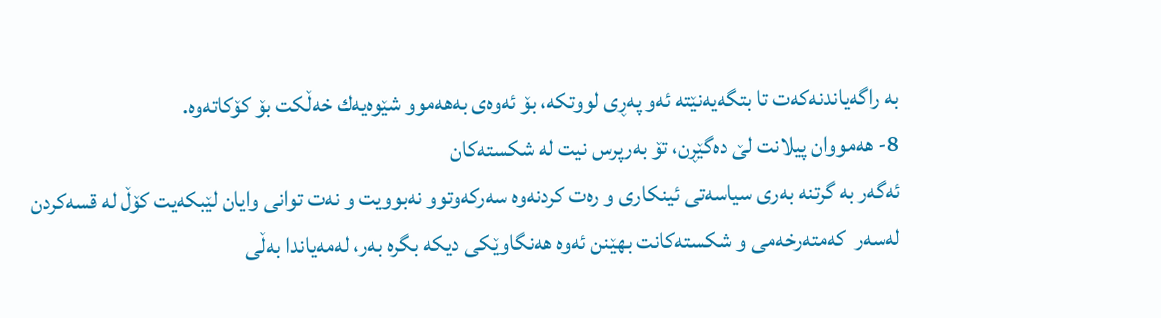به‌ راگه‌یاندنه‌كه‌ت تا بتگه‌یه‌نێته‌ ئه‌و په‌ڕی لووتكه‌، بۆ ئه‌وه‌ی به‌هه‌موو شێوه‌یه‌ك خه‌ڵكت بۆ كۆكاته‌وه‌.
8- هه‌مووان پیلانت لێ ده‌گێڕن، تۆ به‌رپرس نیت له‌ شكسته‌كان
ئه‌گه‌ر به‌ گرتنه‌ به‌ری سیاسه‌تی ئینكاری و ره‌ت كردنه‌وه‌ سه‌ركه‌وتوو نه‌بوویت و نه‌ت توانی وایان لێبكه‌یت كۆڵ له‌ قسه‌كردن له‌سه‌ر  كه‌مته‌رخه‌می و شكسته‌كانت بهێنن ئه‌وه‌ هه‌نگاوێكی دیكه‌ بگره‌ به‌ر، له‌مه‌یاندا به‌ڵی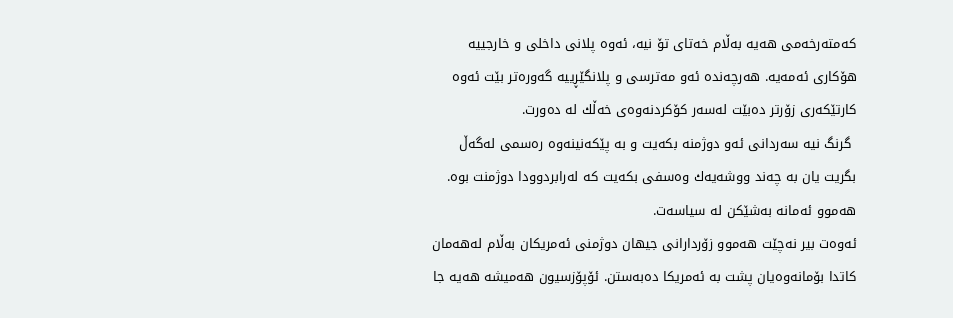كه‌مته‌رخه‌می هه‌یه‌ به‌ڵام خه‌تای تۆ نیه‌، ئه‌وه‌ پلانی داخلی و خارجییه‌ هۆكاری ئه‌مه‌یه‌. هه‌رچه‌نده‌ ئه‌و مه‌ترسی و پلانگێڕییه‌ گه‌وره‌تر بێت ئه‌وه‌ كارتێكه‌ری زۆرتر ده‌بێت له‌سه‌ر كۆكردنه‌وه‌ی خه‌ڵك له‌ ده‌ورت.
 گرنگ نیه‌ سه‌ردانی ئه‌و دوژمنه‌ بكه‌یت و به‌ پێكه‌نینه‌وه‌ ره‌سمی له‌گه‌ڵ بگریت یان به‌ چه‌ند ووشه‌یه‌ك وه‌سفی بكه‌یت كه‌ له‌رابردوودا دوژمنت بوه‌. هه‌موو ئه‌مانه‌ به‌شێكن له‌ سیاسه‌ت.
ئه‌وه‌ت بیر نه‌چێت هه‌موو زۆردارانی جیهان دوژمنی ئه‌مریكان به‌ڵام له‌هه‌مان كاتدا بۆمانه‌وه‌یان پشت به‌ ئه‌مریكا ده‌به‌ستن. ئۆپۆزسیون هه‌میشه‌ هه‌یه‌ جا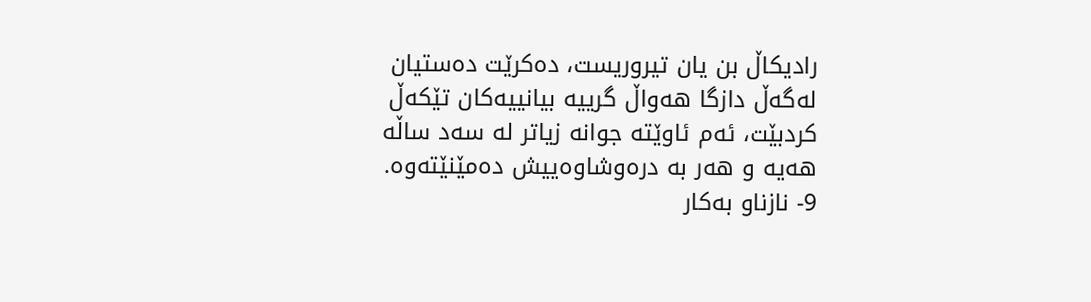رادیكاڵ بن یان تیروریست، ده‌كرێت ده‌ستیان له‌گه‌ڵ دازگا هه‌واڵ گرییه‌ بیانییه‌كان تێكه‌ڵ كردبێت، ئه‌م ئاوێته‌ جوانه‌ زیاتر له‌ سه‌د ساڵه‌ هه‌یه‌ و هه‌ر به‌ دره‌وشاوه‌ییش ده‌مێنێته‌وه‌.
9- نازناو به‌كار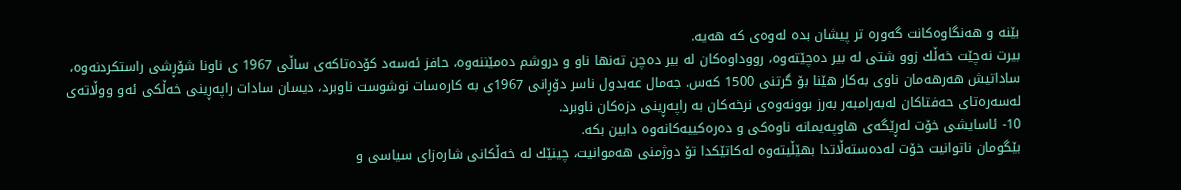بێنه و هه‌نگاوه‌كانت گه‌وره تر پیشان بده‌ له‌وه‌ی كه‌ هه‌یه‌.
بیرت نه‌چێت خه‌ڵك زوو شتی له‌ بیر ده‌چێته‌وه، رووداوه‌كان له‌ بیر ده‌چن ته‌نها ناو و دروشم ده‌مێننه‌وه‌، حافز ئه‌سه‌د كۆده‌تاكه‌ی ساڵی 1967 ی ناونا شۆڕشی راستكردنه‌وه، ساداتیش هه‌رهه‌مان ناوی به‌كار هێنا بۆ گرتنی 1500 كه‌س. جه‌مال عه‌بدول ناسر دۆڕانی 1967ی به‌ كاره‌سات نوشوست ناوبرد، دیسان سادات راپه‌ڕینی خه‌ڵكی ئه‌و ووڵاته‌ی له‌سه‌ره‌تای حه‌فتاكان له‌به‌رامبه‌ر به‌رز بوونه‌وه‌ی نرخه‌كان به‌ راپه‌ڕینی دزه‌كان ناوبرد.
10- ئاسایشی خۆت له‌ڕێگه‌ی هاوپه‌یمانه‌ ناوه‌كی و ده‌ره‌كییه‌كانه‌وه‌ دابین بكه‌.
بێگومان ناتوانیت خۆت له‌ده‌سته‌ڵاتدا بهێڵیته‌وه‌ له‌كاتێكدا تۆ دوژمنی هه‌موانیت، چینێك له‌ خه‌ڵكانی شاره‌زای سیاسی و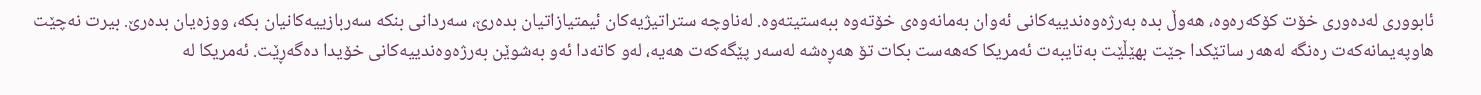ئابووری له‌ده‌وری خۆت كۆكه‌ره‌وه‌، هه‌وڵ بده‌ به‌رژه‌وه‌ندییه‌كانی ئه‌وان به‌مانه‌وه‌ی خۆته‌وه‌ ببه‌ستیته‌وه‌. له‌ناوچه‌ ستراتیژیه‌كان ئیمتیازاتیان بده‌رێ، سه‌ردانی بنكه‌ سه‌ربازییه‌كانیان بكه‌، ووزه‌یان بده‌رێ. بیرت نه‌چێت هاوپه‌یمانه‌كه‌ت ره‌نگه‌ له‌هه‌ر ساتێكدا جێت بهێڵێت به‌تایبه‌ت ئه‌مریكا كه‌هه‌ست بكات تۆ هه‌ڕه‌شه‌ له‌سه‌ر پێگه‌كه‌ت هه‌یه‌، له‌و كاته‌دا ئه‌و به‌شوێن به‌رژه‌وه‌ندییه‌كانی خۆیدا ده‌گه‌ڕێت. ئه‌مریكا له‌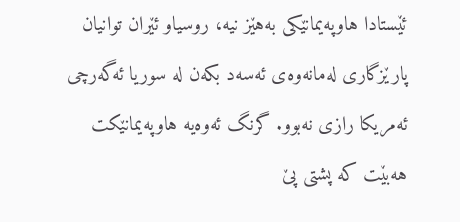ئێستادا هاوپه‌یمانێكی به‌هێز نیه‌، روسیاو ئێران توانیان پارێزگاری له‌مانه‌وه‌ی ئه‌سه‌د بكه‌ن له‌ سوریا ئه‌گه‌رچی ئه‌مریكا رازی نه‌بوو. گرنگ ئه‌وه‌یه‌ هاوپه‌یمانێكت هه‌بێت كه‌ پشتی پێ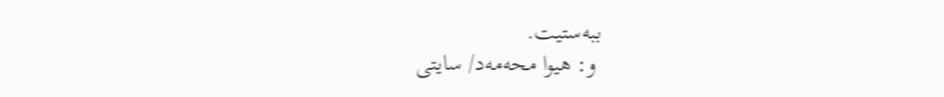ببه‌ستیت.
 و: هیوا محه‌مه‌د/ سایتی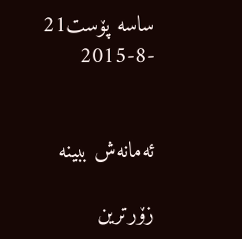ساسه‌ پۆست21 -8-2015


ئەمانەش ببینە

زۆرترین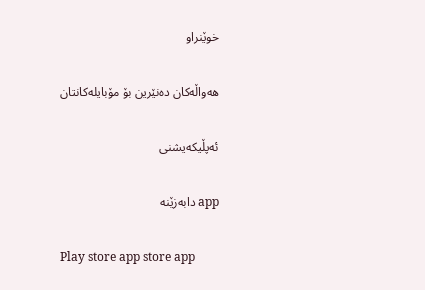خوێنراو

هەواڵەکان دەنێرین بۆ مۆبایلەکانتان

ئەپڵیکەیشنی

app دابەزێنە

Play store app store app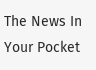The News In Your Pocket